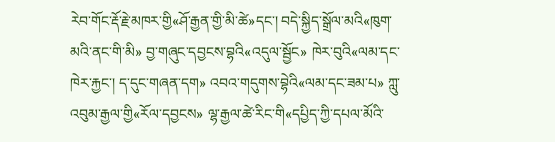རེབ་གོང་རྡོ་རྗེ་མཁར་གྱི«ཤོ་རྒྱན་གྱི་མི་ཚེ»དང་། བདེ་སྐྱིད་སྒྲོལ་མའི«ཁུག་མའི་ནང་གི་མི» བྱ་གཞུང་དབྱངས་བྷའི«འདུལ་སྦྱོང» ཁེར་བུའི«ལམ་དང་ཁེར་རྐྱང་། ད་དུང་གཞན་དག» འབའ་གདུགས་བྷེའི«ལམ་དང་ཟམ་པ» ཀླུ་འབུམ་རྒྱལ་གྱི«རོལ་དབྱངས» ལྷ་རྒྱལ་ཚེ་རིང་གི«དཔྱིད་ཀྱི་དཔལ་མོའི་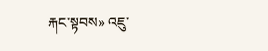རྐང་སྟབས» འཇུ་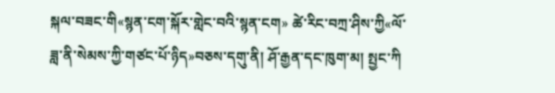སྐལ་བཟང་གི«སྙན་ངག་སྐོར་གླེང་བའི་སྙན་ངག» ཚེ་རིང་བཀྲ་ཤིས་ཀྱི«ལོ་ཟླ་ནི་སེམས་ཀྱི་གཙང་པོ་ཉིད»བཅས་དགུ་ནི། ཤོ་རྒྱན་དང་ཁུག་མ། སྤྱང་ཀི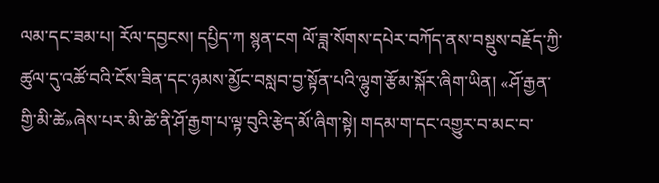ལམ་དང་ཟམ་པ། རོལ་དབྱངས། དཔྱིད་ཀ སྙན་ངག ལོ་ཟླ་སོགས་དཔེར་བཀོད་ནས་བསྡུས་བརྗོད་ཀྱི་ཚུལ་དུ་འཚོ་བའི་ངོས་ཟིན་དང་ཉམས་མྱོང་བསླབ་བྱ་སྟོན་པའི་ལྷུག་རྩོམ་སྐོར་ཞིག་ཡིན། «ཤོ་རྒྱན་གྱི་མི་ཚེ»ཞེས་པར་མི་ཚེ་ནི་ཤོ་རྒྱག་པ་ལྟ་བུའི་རྩེད་མོ་ཞིག་སྟེ། གདམ་ག་དང་འགྱུར་བ་མང་བ་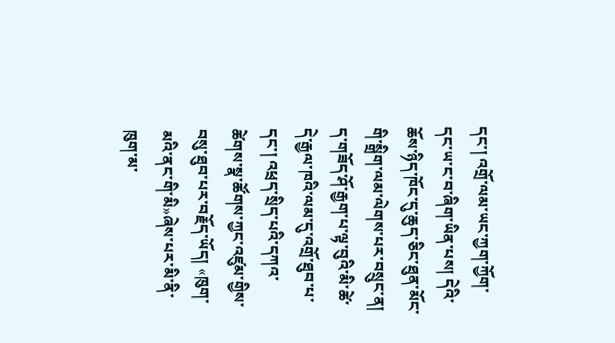དང་། འགྲོ་ལམ་ཡང་ཀྱག་ཀྱོག་དང་ཡ་ང་བ་ཞིག་ཡིན་པས། དེའི་ཆོས་ཉིད་ཁོང་དུ་ཆུད་ཅིང་ཐུན་མོང་གི་སྒྲིག་ལམ་ལེགས་པར་བསྲུང་ན། ད་གཟོད་ཤོ་རྒྱག་པ་ལྟ་བུའི་མི་ཚེ་དེ་རྒྱལ་ཁའི་ལམ་དུ་འགྲོ་ཐུབ་པ་དང་། འཕྲད་སྲིད་པའི་དཀའ་ཚེགས་སྣ་ཚོགས་ཀྱང་འཛུམ་གྱིས་བསུ་ཐུབ་པར་བརྗོད་ཡོད། «ཁུག་མའི་ནང་གི་མི»ཞེས་པར་མི་ནི་ཁུག་མ་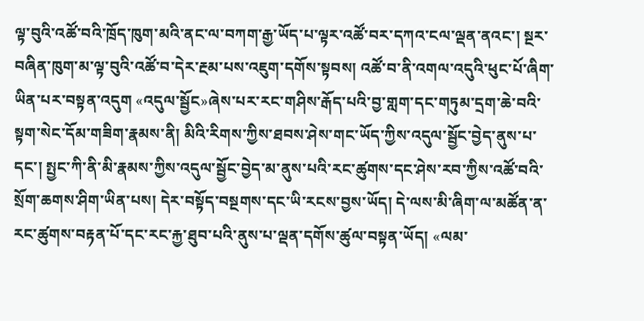ལྟ་བུའི་འཚོ་བའི་ཁྲོད་ཁུག་མའི་ནང་ལ་བཀག་རྒྱ་ཡོད་པ་ལྟར་འཚོ་བར་དཀའ་ངལ་ལྡན་ནའང་། སྔར་བཞིན་ཁུག་མ་ལྟ་བུའི་འཚོ་བ་དེར་རྔམ་པས་འཇུག་དགོས་སྟབས། འཚོ་བ་ནི་འགལ་འདུའི་ཕུང་པོ་ཞིག་ཡིན་པར་བསྟན་འདུག «འདུལ་སྦྱོང»ཞེས་པར་རང་གཤིས་རྒོད་པའི་བྱ་གླག་དང་གཏུམ་དྲག་ཆེ་བའི་སྟག་སེང་དོམ་གཟིག་རྣམས་ནི། མིའི་རིགས་ཀྱིས་ཐབས་ཤེས་གང་ཡོད་ཀྱིས་འདུལ་སྦྱོང་བྱེད་ནུས་པ་དང་། སྤྱང་ཀི་ནི་མི་རྣམས་ཀྱིས་འདུལ་སྦྱོང་བྱེད་མ་ནུས་པའི་རང་ཚུགས་དང་ཤེས་རབ་ཀྱིས་འཚོ་བའི་སྲོག་ཆགས་ཤིག་ཡིན་པས། དེར་བསྟོད་བསྔགས་དང་ཡི་རངས་བྱས་ཡོད། དེ་ལས་མི་ཞིག་ལ་མཚོན་ན་རང་ཚུགས་བརྟན་པོ་དང་རང་རྐྱ་ཐུབ་པའི་ནུས་པ་ལྡན་དགོས་ཚུལ་བསྟན་ཡོད། «ལམ་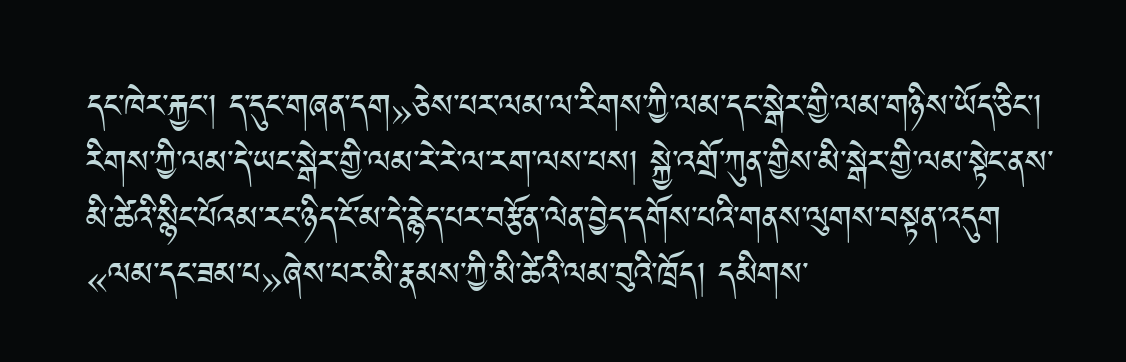དང་ཁེར་རྐྱང་། ད་དུང་གཞན་དག»ཅེས་པར་ལམ་ལ་རིགས་ཀྱི་ལམ་དང་སྒེར་གྱི་ལམ་གཉིས་ཡོད་ཅིང་། རིགས་ཀྱི་ལམ་དེ་ཡང་སྒེར་གྱི་ལམ་རེ་རེ་ལ་རག་ལས་པས། སྐྱེ་འགྲོ་ཀུན་གྱིས་མི་སྒེར་གྱི་ལམ་སྟེང་ནས་མི་ཚེའི་སྙིང་པོའམ་རང་ཉིད་ངོ་མ་དེ་རྙེད་པར་བརྩོན་ལེན་བྱེད་དགོས་པའི་གནས་ལུགས་བསྟན་འདུག «ལམ་དང་ཟམ་པ»ཞེས་པར་མི་རྣམས་ཀྱི་མི་ཚེའི་ལམ་བུའི་ཁྲོད། དམིགས་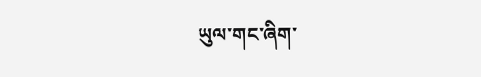ཡུལ་གང་ཞིག་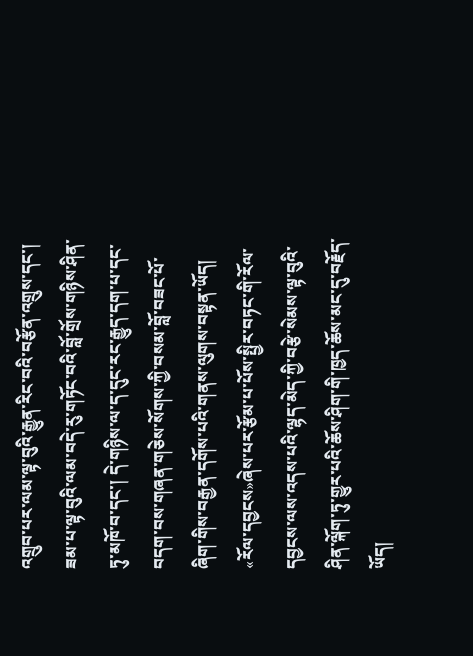འགྲུབ་པར་ལམ་ལྟ་བུའི་རྒྱུན་རིང་བའི་བརྩོན་འགྲུས་དང་། ཟམ་པ་ལྟ་བུའི་ལམ་བདེ་རུ་གཏོང་བའི་བློ་གྲོས་གཉིས་ཤིན་ཏུ་མཁོ་བ་དང་། དེ་གཉིས་ལ་ད་དུང་རང་རྒྱུད་དག་པ་དང་བདག་བས་གཞན་གཅེས་སོགས་ཀྱི་བསམ་བློ་བཟང་པོ་ཞིག་གིས་བརྒྱན་དགོས་པའི་གནས་ལུགས་བསྟན་ཡོད། «རོལ་དབྱངས»ཞེས་པར་རྩོམ་པ་པོས་སྤྱིར་བཏང་གི་རོལ་དབྱངས་ལས་འདས་པའི་ལྷད་མེད་ཀྱི་བརྩེ་སེམས་ལྟ་བུའི་ཤིན་ལྐོག་ཏུ་གྱུར་པའི་ཆོས་ཤིག་གི་ཁྱད་ཆོས་མང་དུ་བརྗོད་ཡོད།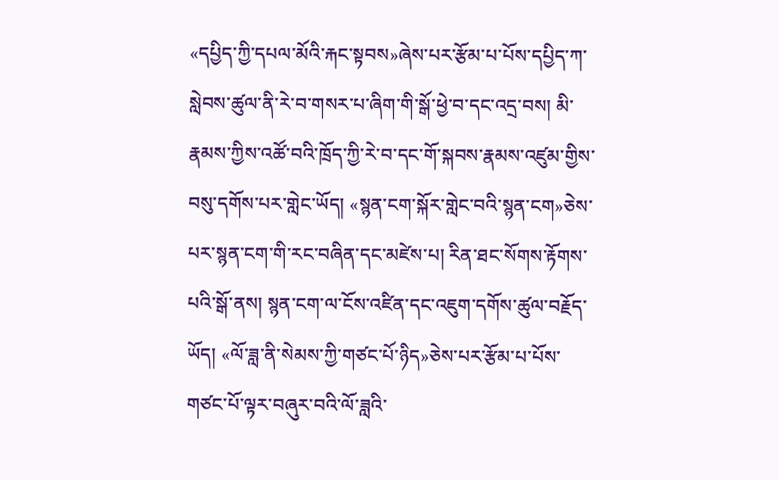«དཔྱིད་ཀྱི་དཔལ་མོའི་རྐང་སྟབས»ཞེས་པར་རྩོམ་པ་པོས་དཔྱིད་ཀ་སླེབས་ཚུལ་ནི་རེ་བ་གསར་པ་ཞིག་གི་སྒོ་ཕྱེ་བ་དང་འདྲ་བས། མི་རྣམས་ཀྱིས་འཚོ་བའི་ཁྲོད་ཀྱི་རེ་བ་དང་གོ་སྐབས་རྣམས་འཛུམ་གྱིས་བསུ་དགོས་པར་གླེང་ཡོད། «སྙན་ངག་སྐོར་གླེང་བའི་སྙན་ངག»ཅེས་པར་སྙན་ངག་གི་རང་བཞིན་དང་མཛེས་པ། རིན་ཐང་སོགས་རྟོགས་པའི་སྒོ་ནས། སྙན་ངག་ལ་ངོས་འཛིན་དང་འཇུག་དགོས་ཚུལ་བརྗོད་ཡོད། «ལོ་ཟླ་ནི་སེམས་ཀྱི་གཙང་པོ་ཉིད»ཅེས་པར་རྩོམ་པ་པོས་གཙང་པོ་ལྟར་བཞུར་བའི་ལོ་ཟླའི་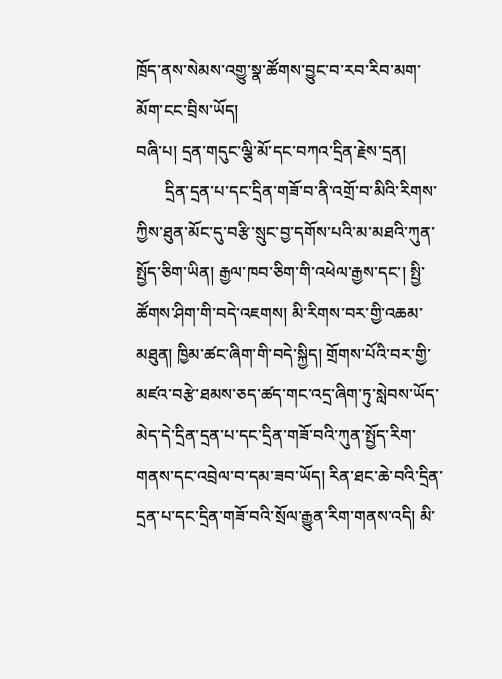ཁྲོད་ནས་སེམས་འགྱུ་སྣ་ཚོགས་བྱུང་བ་རབ་རིབ་མག་མོག་ངང་བྲིས་ཡོད།
བཞི་པ། དྲན་གདུང་ལྕི་མོ་དང་བཀའ་དྲིན་རྗེས་དྲན།
       དྲིན་དྲན་པ་དང་དྲིན་གཟོ་བ་ནི་འགྲོ་བ་མིའི་རིགས་ཀྱིས་ཐུན་མོང་དུ་བརྩི་སྲུང་བྱ་དགོས་པའི་མ་མཐའི་ཀུན་སྤྱོད་ཅིག་ཡིན། རྒྱལ་ཁབ་ཅིག་གི་འཕེལ་རྒྱས་དང་། སྤྱི་ཚོགས་ཤིག་གི་བདེ་འཇགས། མི་རིགས་བར་གྱི་འཆམ་མཐུན། ཁྱིམ་ཚང་ཞིག་གི་བདེ་སྐྱིད། གྲོགས་པོའི་བར་གྱི་མཛའ་བརྩེ་ཐམས་ཅད་ཚད་གང་འདྲ་ཞིག་ཏུ་སླེབས་ཡོད་མེད་དེ་དྲིན་དྲན་པ་དང་དྲིན་གཟོ་བའི་ཀུན་སྤྱོད་རིག་གནས་དང་འབྲེལ་བ་དམ་ཟབ་ཡོད། རིན་ཐང་ཆེ་བའི་དྲིན་དྲན་པ་དང་དྲིན་གཟོ་བའི་སྲོལ་རྒྱུན་རིག་གནས་འདི། མི་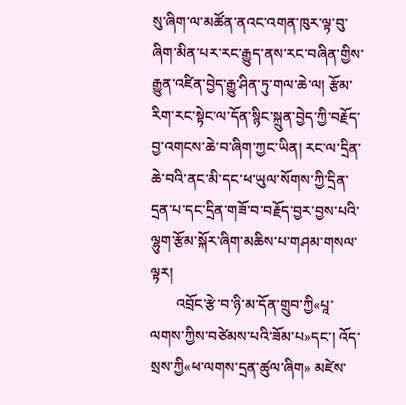སུ་ཞིག་ལ་མཚོན་ནའང་འགན་ཁུར་ལྟ་བུ་ཞིག་མིན་པར་རང་རྒྱུད་ནས་རང་བཞིན་གྱིས་རྒྱུན་འཛིན་བྱེད་རྒྱུ་ཤིན་ཏུ་གལ་ཆེ་ལ། རྩོམ་རིག་རང་སྟེང་ལ་དོན་སྙིང་སྐྲུན་བྱེད་ཀྱི་བརྗོད་བྱ་འགངས་ཆེ་བ་ཞིག་ཀྱང་ཡིན། རང་ལ་དྲིན་ཆེ་བའི་ནང་མི་དང་ཕ་ཡུལ་སོགས་ཀྱི་དྲིན་དྲན་པ་དང་དྲིན་གཟོ་བ་བརྗོད་བྱར་བྱས་པའི་ལྷུག་རྩོམ་སྐོར་ཞིག་མཆིས་པ་གཤམ་གསལ་ལྟར།
       འབྲོང་རྩེ་བ་ཉི་མ་དོན་གྲུབ་ཀྱི«པཱ་ལགས་ཀྱིས་བཙེམས་པའི་ཟོམ་པ»དང་། འོད་སྲས་ཀྱི«ཕ་ལགས་དྲན་ཚུལ་ཞིག» མཛེས་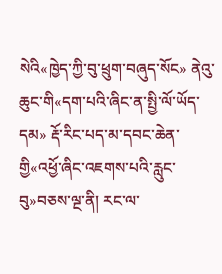སེའི«ཁྱེད་ཀྱི་བུ་ཕྲུག་བཞུད་སོང» ནེའུ་ཆུང་གི«དག་པའི་ཞིང་ན་སྤྱི་ལོ་ཡོད་དམ» རྡོ་རིང་པད་མ་དབང་ཆེན་གྱི«འཕྱོ་ཞིང་འཇགས་པའི་རླུང་བུ»བཅས་ལྔ་ནི། རང་ལ་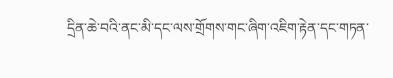དྲིན་ཆེ་བའི་ནང་མི་དང་ལས་གྲོགས་གང་ཞིག་འཇིག་རྟེན་དང་གཏན་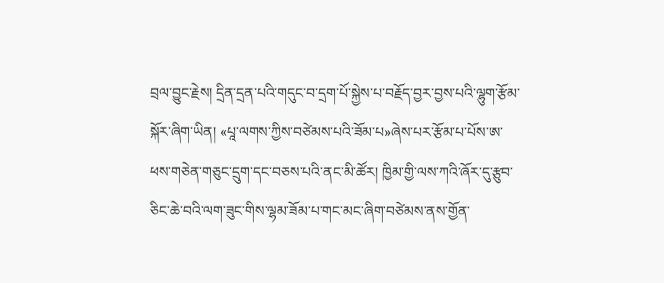བྲལ་བྱུང་རྗེས། དྲིན་དྲན་པའི་གདུང་བ་དྲག་པོ་སྐྱེས་པ་བརྗོད་བྱར་བྱས་པའི་ལྷུག་རྩོམ་སྐོར་ཞིག་ཡིན། «པཱ་ལགས་ཀྱིས་བཙེམས་པའི་ཟོམ་པ»ཞེས་པར་རྩོམ་པ་པོས་ཨ་ཕས་གཅེན་གཅུང་དྲུག་དང་བཅས་པའི་ནང་མི་ཚོར། ཁྱིམ་གྱི་ལས་ཀའི་ཞོར་དུ་རྩུབ་ཅིང་ཆེ་བའི་ལག་ཟུང་གིས་ལྷམ་ཟོམ་པ་གང་མང་ཞིག་བཙེམས་ནས་གྱོན་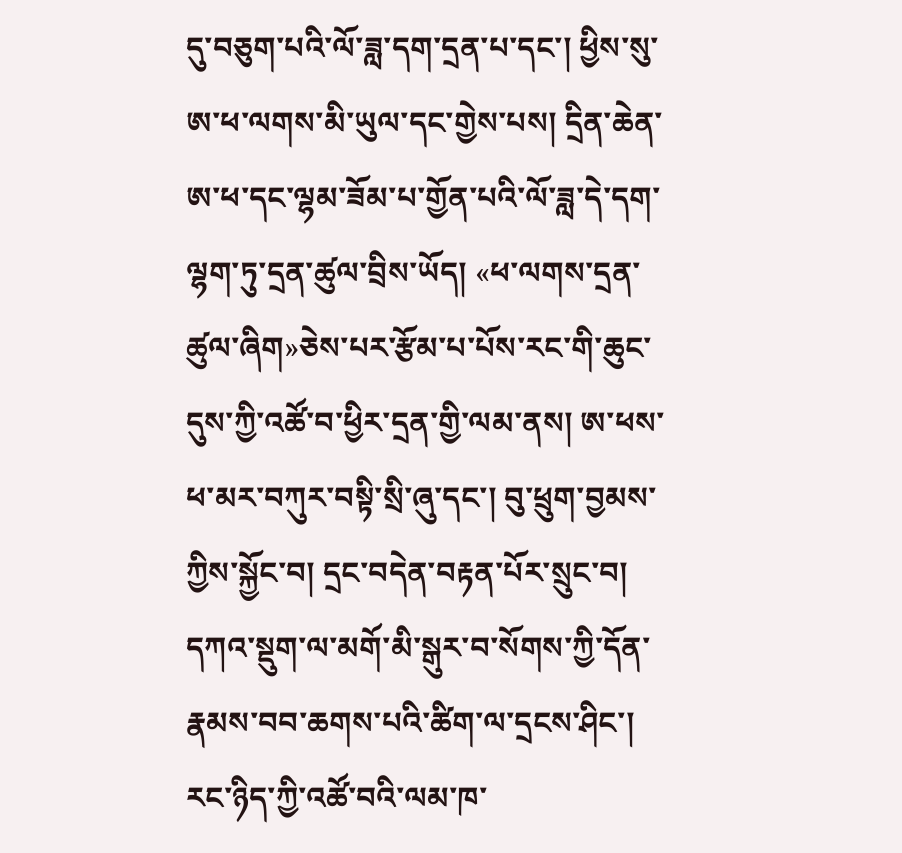དུ་བཅུག་པའི་ལོ་ཟླ་དག་དྲན་པ་དང་། ཕྱིས་སུ་ཨ་ཕ་ལགས་མི་ཡུལ་དང་གྱེས་པས། དྲིན་ཆེན་ཨ་ཕ་དང་ལྷམ་ཟོམ་པ་གྱོན་པའི་ལོ་ཟླ་དེ་དག་ལྷག་ཏུ་དྲན་ཚུལ་བྲིས་ཡོད། «ཕ་ལགས་དྲན་ཚུལ་ཞིག»ཅེས་པར་རྩོམ་པ་པོས་རང་གི་ཆུང་དུས་ཀྱི་འཚོ་བ་ཕྱིར་དྲན་གྱི་ལམ་ནས། ཨ་ཕས་ཕ་མར་བཀུར་བསྟི་སྲི་ཞུ་དང་། བུ་ཕྲུག་བྱམས་ཀྱིས་སྐྱོང་བ། དྲང་བདེན་བརྟན་པོར་སྲུང་བ། དཀའ་སྡུག་ལ་མགོ་མི་སྒུར་བ་སོགས་ཀྱི་དོན་རྣམས་བབ་ཆགས་པའི་ཚིག་ལ་དྲངས་ཤིང་། རང་ཉིད་ཀྱི་འཚོ་བའི་ལམ་ཁ་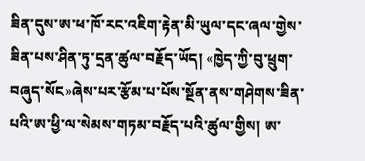ཟིན་དུས་ཨ་ཕ་ཁོ་རང་འཇིག་རྟེན་མི་ཡུལ་དང་ཞལ་གྱེས་ཟིན་པས་ཤིན་ཏུ་དྲན་ཚུལ་བརྗོད་ཡོད། «ཁྱེད་ཀྱི་བུ་ཕྲུག་བཞུད་སོང»ཞེས་པར་རྩོམ་པ་པོས་སྔོན་ནས་གཤེགས་ཟིན་པའི་ཨ་ཕྱི་ལ་སེམས་གཏམ་བརྗོད་པའི་ཚུལ་གྱིས། ཨ་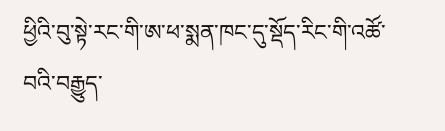ཕྱིའི་བུ་སྟེ་རང་གི་ཨ་ཕ་སྨན་ཁང་དུ་སྡོད་རིང་གི་འཚོ་བའི་བརྒྱུད་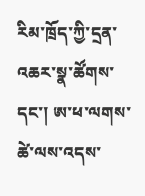རིམ་ཁྲོད་ཀྱི་དྲན་འཆར་སྣ་ཚོགས་དང་། ཨ་ཕ་ལགས་ཚེ་ལས་འདས་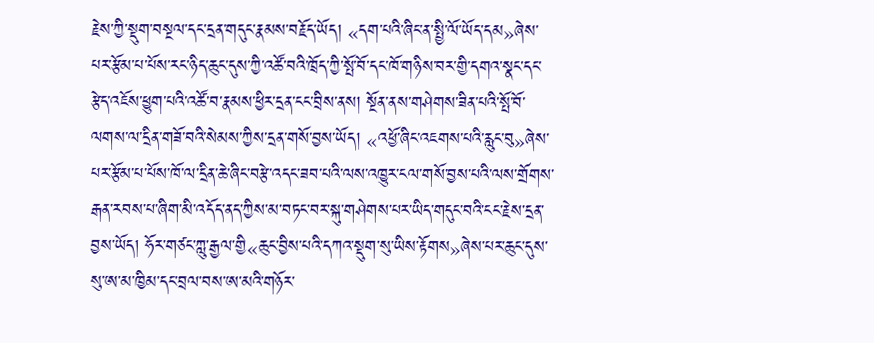རྗེས་ཀྱི་སྡུག་བསྔལ་དང་དྲན་གདུང་རྣམས་བརྗོད་ཡོད། «དག་པའི་ཞིང་ན་སྤྱི་ལོ་ཡོད་དམ»ཞེས་པར་རྩོམ་པ་པོས་རང་ཉིད་ཆུང་དུས་ཀྱི་འཚོ་བའི་ཁྲོད་ཀྱི་སྤོ་བོ་དང་ཁོ་གཉིས་བར་གྱི་དགའ་སྣང་དང་རྩེད་འཇོས་ཕྱུག་པའི་འཚོ་བ་རྣམས་ཕྱིར་དྲན་ངང་བྲིས་ནས། སྔོན་ནས་གཤེགས་ཟིན་པའི་སྤོ་བོ་ལགས་ལ་དྲིན་གཟོ་བའི་སེམས་ཀྱིས་དྲན་གསོ་བྱས་ཡོད། «འཕྱོ་ཞིང་འཇགས་པའི་རླུང་བུ»ཞེས་པར་རྩོམ་པ་པོས་ཁོ་ལ་དྲིན་ཆེ་ཞིང་བརྩེ་འདང་ཟབ་པའི་ལས་འཁྱུར་ངལ་གསོ་བྱས་པའི་ལས་གྲོགས་རྒན་རབས་པ་ཞིག་མི་འདོད་ནད་ཀྱིས་མ་བཏང་བར་སྐུ་གཤེགས་པར་ཡིད་གདུང་བའི་ངང་རྗེས་དྲན་བྱས་ཡོད། ཧོར་གཙང་ཀླུ་རྒྱལ་གྱི«ཆུང་བྱིས་པའི་དཀའ་སྡུག་སུ་ཡིས་རྟོགས»ཞེས་པར་ཆུང་དུས་སུ་ཨ་མ་ཁྱིམ་དང་བྲལ་བས་ཨ་མའི་གཉོར་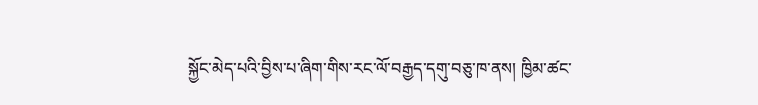སྐྱོང་མེད་པའི་བྱིས་པ་ཞིག་གིས་རང་ལོ་བརྒྱད་དགུ་བཅུ་ཁ་ནས། ཁྱིམ་ཚང་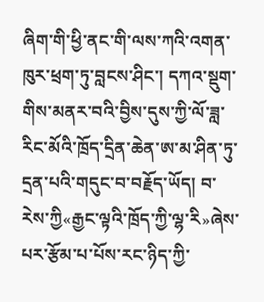ཞིག་གི་ཕྱི་ནང་གི་ལས་ཀའི་འགན་ཁུར་ཕྲག་ཏུ་བླངས་ཤིང་། དཀའ་སྡུག་གིས་མནར་བའི་བྱིས་དུས་ཀྱི་ལོ་ཟླ་རིང་མོའི་ཁྲོད་དྲིན་ཆེན་ཨ་མ་ཤིན་ཏུ་དྲན་པའི་གདུང་བ་བརྗོད་ཡོད། བ་རེས་ཀྱི«རྒྱང་ལྟའི་ཁྲོད་ཀྱི་ལྷ་རི»ཞེས་པར་རྩོམ་པ་པོས་རང་ཉིད་ཀྱི་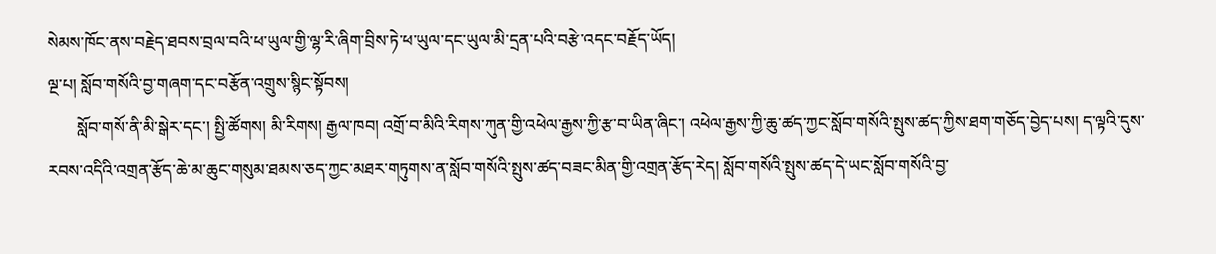སེམས་ཁོང་ནས་བརྗེད་ཐབས་བྲལ་བའི་ཕ་ཡུལ་གྱི་ལྷ་རི་ཞིག་བྲིས་ཏེ་ཕ་ཡུལ་དང་ཡུལ་མི་དྲན་པའི་བརྩེ་འདང་བརྗོད་ཡོད།
ལྔ་པ། སློབ་གསོའི་བྱ་གཞག་དང་བརྩོན་འགྲུས་སྙིང་སྟོབས།
       སློབ་གསོ་ནི་མི་སྒེར་དང་། སྤྱི་ཚོགས། མི་རིགས། རྒྱལ་ཁབ། འགྲོ་བ་མིའི་རིགས་ཀུན་གྱི་འཕེལ་རྒྱས་ཀྱི་རྩ་བ་ཡིན་ཞིང་། འཕེལ་རྒྱས་ཀྱི་ཆུ་ཚད་ཀྱང་སློབ་གསོའི་སྤུས་ཚད་ཀྱིས་ཐག་གཅོད་བྱེད་པས། ད་ལྟའི་དུས་རབས་འདིའི་འགྲན་རྩོད་ཆེ་མ་ཆུང་གསུམ་ཐམས་ཅད་ཀྱང་མཐར་གཏུགས་ན་སློབ་གསོའི་སྤུས་ཚད་བཟང་མིན་གྱི་འགྲན་རྩོད་རེད། སློབ་གསོའི་སྤུས་ཚད་དེ་ཡང་སློབ་གསོའི་བྱ་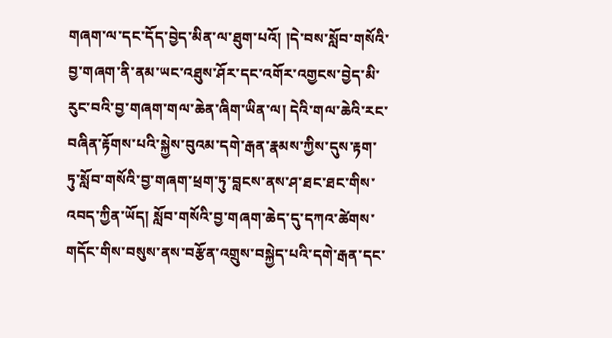གཞག་ལ་དང་དོད་བྱེད་མིན་ལ་ཐུག་པའོ། །དེ་བས་སློབ་གསོའི་བྱ་གཞག་ནི་ནམ་ཡང་འཐུས་ཤོར་དང་འགོར་འགྱངས་བྱེད་མི་རུང་བའི་བྱ་གཞག་གལ་ཆེན་ཞིག་ཡིན་ལ། དེའི་གལ་ཆེའི་རང་བཞིན་རྟོགས་པའི་སྐྱེས་བུའམ་དགེ་རྒན་རྣམས་ཀྱིས་དུས་རྟག་ཏུ་སློབ་གསོའི་བྱ་གཞག་ཕྲག་ཏུ་བླངས་ནས་ཤ་ཐང་ཐང་གིས་འབད་ཀྱིན་ཡོད། སློབ་གསོའི་བྱ་གཞག་ཆེད་དུ་དཀའ་ཚེགས་གདོང་གིས་བསུས་ནས་བརྩོན་འགྲུས་བསྐྱེད་པའི་དགེ་རྒན་དང་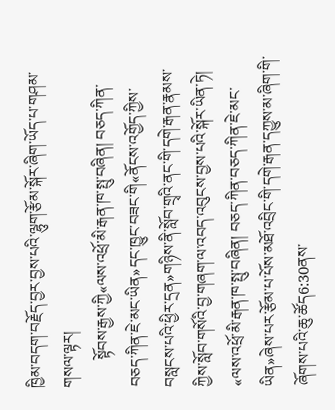ཁྱིམ་བདག་བརྗོད་བྱར་བྱས་པའི་ལྷུག་རྩོམ་སྐོར་ཞིག་ཡོད་པ་གཤམ་གསལ་ལྟར།
       སྟོབས་རྒྱས་ཀྱི«ལས་འཕྲོ་མི་རྒན་ཁ་སྤུ་བཞིན། བཅད་ཀིན་བཅད་ཀིན་ཇེ་མང་ཡིན»དང་ཁྱུང་བཟང་གི«ནོངས་འགྱོད་ཀྱིས་བསླངས་པའི་ཕྱིར་དྲན»གཉིས་ནི་སློབ་གྲྭའི་ནང་གི་དགེ་རྒན་རྣམས་ཀྱིས་སློབ་གསོའི་བྱ་གཞག་ལ་འབད་འབུངས་བྱས་པའི་སྐོར་ཡིན་ཏེ། «ལས་འཕྲོ་མི་རྒན་ཁ་སྤུ་བཞིན། བཅད་ཀིན་བཅད་ཀིན་ཇེ་མང་ཡིན»ཞེས་པར་རྩོམ་པ་པོས་མཐོ་འབྲིང་གི་དགེ་རྒན་དཀྱུས་མ་ཞིག་གི་ཞོགས་པའི་ཆུ་ཚོད6:30ནས་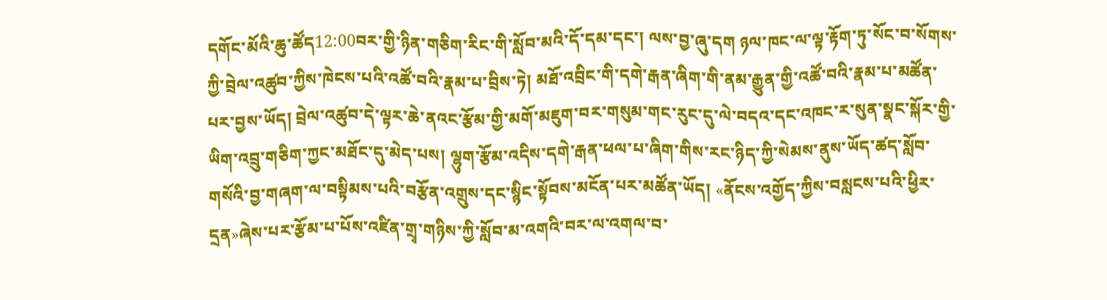དགོང་མོའི་ཆུ་ཚོད12:00བར་གྱི་ཉིན་གཅིག་རིང་གི་སློབ་མའི་དོ་དམ་དང་། ལས་བྱ་ཞུ་དག ཉལ་ཁང་ལ་ལྟ་རྟོག་ཏུ་སོང་བ་སོགས་ཀྱི་བྲེལ་འཚུབ་ཀྱིས་ཁེངས་པའི་འཚོ་བའི་རྣམ་པ་བྲིས་ཏེ། མཐོ་འབྲིང་གི་དགེ་རྒན་ཞིག་གི་ནམ་རྒྱུན་གྱི་འཚོ་བའི་རྣམ་པ་མཚོན་པར་བྱས་ཡོད། བྲེལ་འཚུབ་དེ་ལྟར་ཆེ་ནའང་རྩོམ་གྱི་མགོ་མཇུག་བར་གསུམ་གང་རུང་དུ་ལེ་བདའ་དང་འཁང་ར་སུན་སྣང་སྐོར་གྱི་ཡིག་འབྲུ་གཅིག་ཀྱང་མཐོང་དུ་མེད་པས། ལྷུག་རྩོམ་འདིས་དགེ་རྒན་ཕལ་པ་ཞིག་གིས་རང་ཉིད་ཀྱི་སེམས་ནུས་ཡོད་ཚད་སློབ་གསོའི་བྱ་གཞག་ལ་བསྟིམས་པའི་བརྩོན་འགྲུས་དང་སྙིང་སྟོབས་མངོན་པར་མཚོན་ཡོད། «ནོངས་འགྱོད་ཀྱིས་བསླངས་པའི་ཕྱིར་དྲན»ཞེས་པར་རྩོམ་པ་པོས་འཛིན་གྲྭ་གཉིས་ཀྱི་སློབ་མ་འགའི་བར་ལ་འགལ་བ་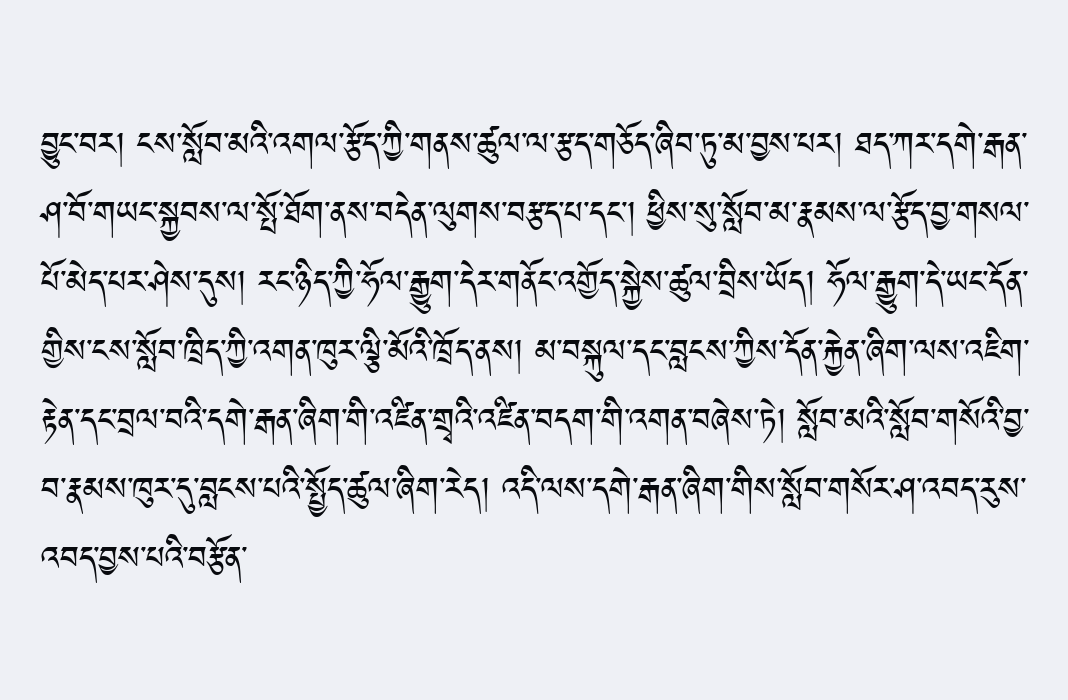བྱུང་བར། ངས་སློབ་མའི་འགལ་རྩོད་ཀྱི་གནས་ཚུལ་ལ་རྩད་གཅོད་ཞིབ་ཏུ་མ་བྱས་པར། ཐད་ཀར་དགེ་རྒན་ཤ་བོ་གཡང་སྐྱབས་ལ་སྤོ་ཐོག་ནས་བདེན་ལུགས་བརྩད་པ་དང་། ཕྱིས་སུ་སློབ་མ་རྣམས་ལ་རྩོད་བྱ་གསལ་པོ་མེད་པར་ཤེས་དུས། རང་ཉིད་ཀྱི་ཧོལ་རྒྱུག་དེར་གནོང་འགྱོད་སྐྱེས་ཚུལ་བྲིས་ཡོད། ཧོལ་རྒྱུག་དེ་ཡང་དོན་གྱིས་ངས་སློབ་ཁྲིད་ཀྱི་འགན་ཁུར་ལྕི་མོའི་ཁྲོད་ནས། མ་བསྐུལ་དང་བླངས་ཀྱིས་དོན་རྐྱེན་ཞིག་ལས་འཇིག་རྟེན་དང་བྲལ་བའི་དགེ་རྒན་ཞིག་གི་འཛིན་གྲྭའི་འཛིན་བདག་གི་འགན་བཞེས་ཏེ། སློབ་མའི་སློབ་གསོའི་བྱ་བ་རྣམས་ཁུར་དུ་བླངས་པའི་སྤྱོད་ཚུལ་ཞིག་རེད། འདི་ལས་དགེ་རྒན་ཞིག་གིས་སློབ་གསོར་ཤ་འབད་རུས་འབད་བྱས་པའི་བརྩོན་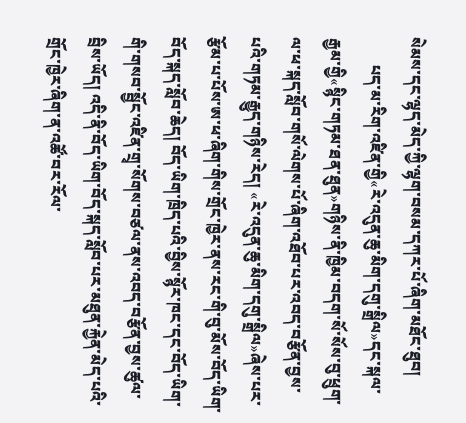སེམས་དང་ལྷད་མེད་ཀྱི་ལྷག་བསམ་དཀར་པོ་ཞིག་མཐོང་ཐུབ།
       པད་མ་རིག་འཛིན་གྱི«རེ་འདུན་ཆུ་མིག་དགུ་སྒྲིལ»དང་སྐལ་རྒྱམ་གྱི«སྙིང་གཏམ་ཐན་ཐུན»གཉིས་ནི་ཁྱིམ་བདག་སོ་སོས་བུ་ཕྲུག་ལ་ཕ་སྐད་སློབ་གསོ་ལེགས་པོ་ཞིག་འཐོབ་པར་འབད་བརྩོན་བྱས་པའི་གཏམ་རྒྱུད་གཉིས་རེད། «རེ་འདུན་ཆུ་མིག་དགུ་སྒྲིལ»ཞེས་པར་རྩོམ་པ་པོས་ཨ་ཕ་ཞིག་གིས་གྲོང་ཁྱེར་ནས་རང་གི་བུ་མོས་བོད་ཡིག་བོད་སྐད་སློབ་ཆེད། བོད་ཡིག་ཁྲིད་པའི་བྱིས་སྙོར་ཁང་དང་བོད་ཡིག་གི་གསབ་སྦྱོང་འཛིན་གྲྭ་སོགས་བཙལ་ནས་འབད་བརྩོན་བྱས་ཚུལ་བྲིས་ཡོད། འདི་ནི་བོད་ཡིག་བོད་སྐད་སློབ་པར་མཐུན་རྐྱེན་མེད་པའི་གྲོང་ཁྱེར་ཞིག་ན་འཚོ་བར་རོལ་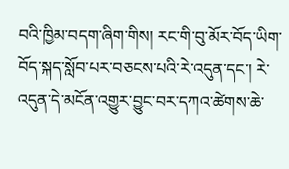བའི་ཁྱིམ་བདག་ཞིག་གིས། རང་གི་བུ་མོར་བོད་ཡིག་བོད་སྐད་སློབ་པར་བཅངས་པའི་རེ་འདུན་དང་། རེ་འདུན་དེ་མངོན་འགྱུར་བྱུང་བར་དཀའ་ཚེགས་ཆེ་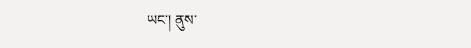ཡང་། ནུས་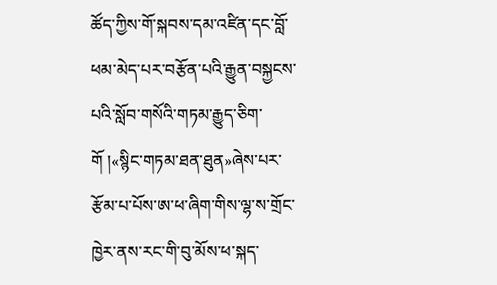ཚོད་ཀྱིས་གོ་སྐབས་དམ་འཛིན་དང་བློ་ཕམ་མེད་པར་བརྩོན་པའི་རྒྱུན་བསྐྱངས་པའི་སློབ་གསོའི་གཏམ་རྒྱུད་ཅིག་གོ །«སྙིང་གཏམ་ཐན་ཐུན»ཞེས་པར་རྩོམ་པ་པོས་ཨ་ཕ་ཞིག་གིས་ལྷ་ས་གྲོང་ཁྱེར་ནས་རང་གི་བུ་མོས་ཕ་སྐད་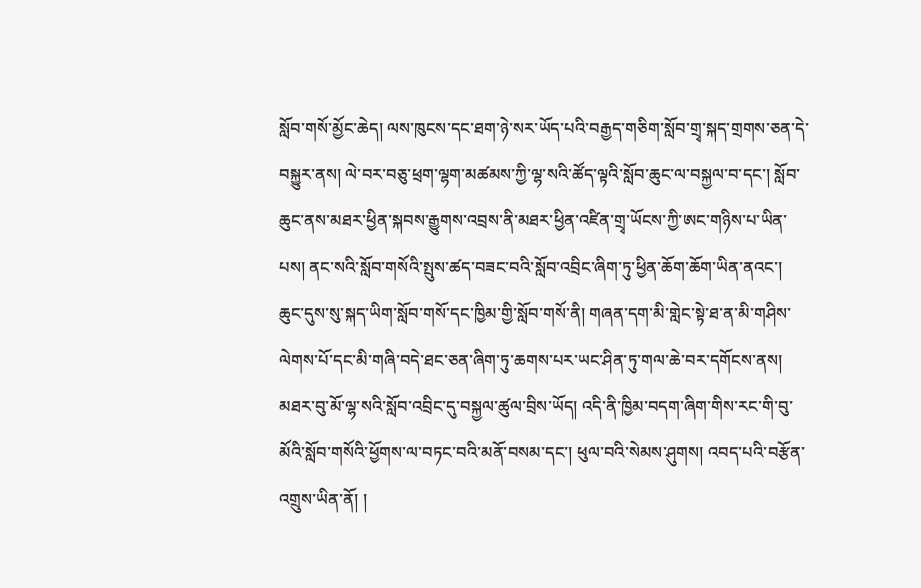སློབ་གསོ་མྱོང་ཆེད། ལས་ཁུངས་དང་ཐག་ཉེ་སར་ཡོད་པའི་བརྒྱད་གཅིག་སློབ་གྲྭ་སྐད་གྲགས་ཅན་དེ་བསྐྱུར་ནས། ལེ་བར་བཅུ་ཕྲག་ལྷག་མཚམས་ཀྱི་ལྷ་སའི་ཚོད་ལྟའི་སློབ་ཆུང་ལ་བསྐྱལ་བ་དང་། སློབ་ཆུང་ནས་མཐར་ཕྱིན་སྐབས་རྒྱུགས་འབྲས་ནི་མཐར་ཕྱིན་འཛིན་གྲྭ་ཡོངས་ཀྱི་ཨང་གཉིས་པ་ཡིན་པས། ནང་སའི་སློབ་གསོའི་སྤུས་ཚད་བཟང་བའི་སློབ་འབྲིང་ཞིག་ཏུ་ཕྱིན་ཆོག་ཆོག་ཡིན་ནའང་། ཆུང་དུས་སུ་སྐད་ཡིག་སློབ་གསོ་དང་ཁྱིམ་གྱི་སློབ་གསོ་ནི། གཞན་དག་མི་གླེང་སྟེ་ཐ་ན་མི་གཤིས་ལེགས་པོ་དང་མི་གཞི་བདེ་ཐང་ཅན་ཞིག་ཏུ་ཆགས་པར་ཡང་ཤིན་ཏུ་གལ་ཆེ་བར་དགོངས་ནས། མཐར་བུ་མོ་ལྷ་སའི་སློབ་འབྲིང་དུ་བསྐྱལ་ཚུལ་བྲིས་ཡོད། འདི་ནི་ཁྱིམ་བདག་ཞིག་གིས་རང་གི་བུ་མོའི་སློབ་གསོའི་ཕྱོགས་ལ་བཏང་བའི་མནོ་བསམ་དང་། ཕུལ་བའི་སེམས་ཤུགས། འབད་པའི་བརྩོན་འགྲུས་ཡིན་ནོ། །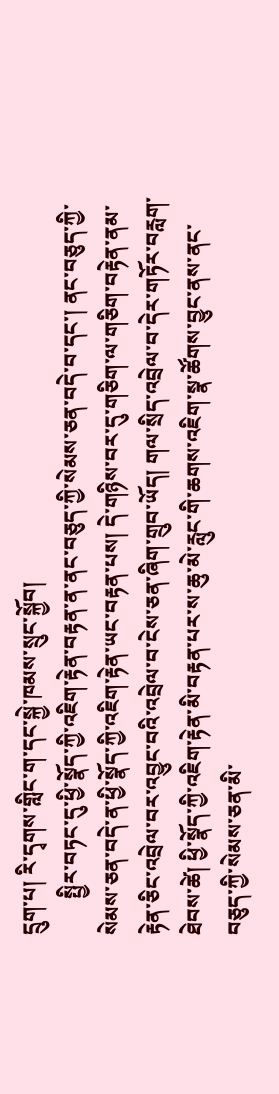དྲུག་པ། རི་དྭགས་གླིང་ག་དང་སྐྱེ་ཁམས་སྲུང་སྐྱོབ།
       སྤྱིར་བཏང་དུ་ཕྱི་སྣོད་ཀྱི་འཇིག་རྟེན་བརྟན་ན་ནང་བཅུད་ཀྱི་སེམས་ཅན་བདེ་བ་དང་། ནང་བཅུད་ཀྱི་སེམས་ཅན་བདེ་ན་ཕྱི་སྣོད་ཀྱི་འཇིག་རྟེན་ཡང་བརྟན་པས། དེ་གཉིས་བར་དུ་གཅིག་ལ་གཅིག་བརྟེན་ནམ་རྟེན་ཅིང་འབྲེལ་བར་འབྱུང་བའི་འབྲེལ་བ་ངེས་ཅན་ཞིག་གྲུབ་ཡོད། གལ་སྲིད་འབྲེལ་བ་དེར་གཏོར་བརླག་ཐེབས་ཚེ། ཕྱི་སྣོད་ཀྱི་འཇིག་རྟེན་མི་བརྟན་པར་ས་ཆུ་མེ་རླུང་གི་ཆགས་འཇིག་སྣ་ཚོགས་བྱུང་ནས་ནང་བཅུད་ཀྱི་སེམས་ཅན་མི་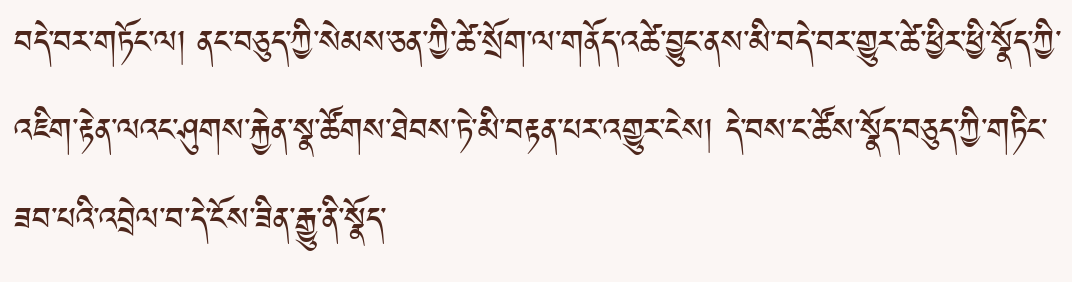བདེ་བར་གཏོང་ལ། ནང་བཅུད་ཀྱི་སེམས་ཅན་ཀྱི་ཚེ་སྲོག་ལ་གནོད་འཚེ་བྱུང་ནས་མི་བདེ་བར་གྱུར་ཚེ་ཕྱིར་ཕྱི་སྣོད་ཀྱི་འཇིག་རྟེན་ལའང་ཤུགས་རྐྱེན་སྣ་ཚོགས་ཐེབས་ཏེ་མི་བརྟན་པར་འགྱུར་ངེས། དེ་བས་ང་ཚོས་སྣོད་བཅུད་ཀྱི་གཏིང་ཟབ་པའི་འབྲེལ་བ་དེ་ངོས་ཟིན་རྒྱུ་ནི་སྣོད་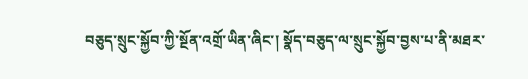བཅུད་སྲུང་སྐྱོབ་ཀྱི་སྔོན་འགྲོ་ཡིན་ཞིང་། སྣོད་བཅུད་ལ་སྲུང་སྐྱོབ་བྱས་པ་ནི་མཐར་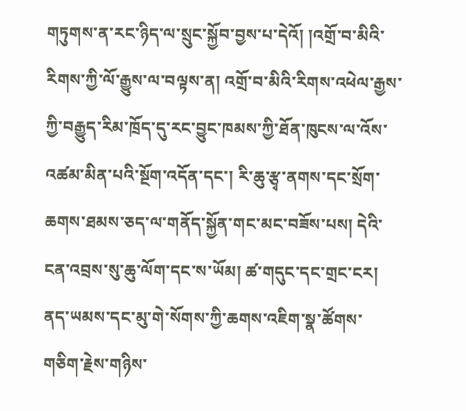གཏུགས་ན་རང་ཉིད་ལ་སྲུང་སྐྱོབ་བྱས་པ་དེའོ། །འགྲོ་བ་མིའི་རིགས་ཀྱི་ལོ་རྒྱུས་ལ་བལྟས་ན། འགྲོ་བ་མིའི་རིགས་འཕེལ་རྒྱས་ཀྱི་བརྒྱུད་རིམ་ཁྲོད་དུ་རང་བྱུང་ཁམས་ཀྱི་ཐོན་ཁུངས་ལ་འོས་འཚམ་མིན་པའི་སྔོག་འདོན་དང་། རི་ཆུ་རྩྭ་ནགས་དང་སྲོག་ཆགས་ཐམས་ཅད་ལ་གནོད་སྐྱོན་གང་མང་བཟོས་པས། དེའི་ངན་འབྲས་སུ་ཆུ་ལོག་དང་ས་ཡོམ། ཚ་གདུང་དང་གྲང་ངར། ནད་ཡམས་དང་མུ་གེ་སོགས་ཀྱི་ཆགས་འཇིག་སྣ་ཚོགས་གཅིག་རྗེས་གཉིས་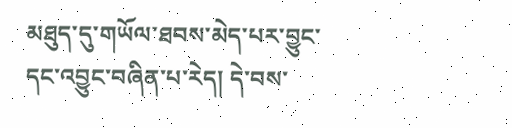མཐུད་དུ་གཡོལ་ཐབས་མེད་པར་བྱུང་དང་འབྱུང་བཞིན་པ་རེད། དེ་བས་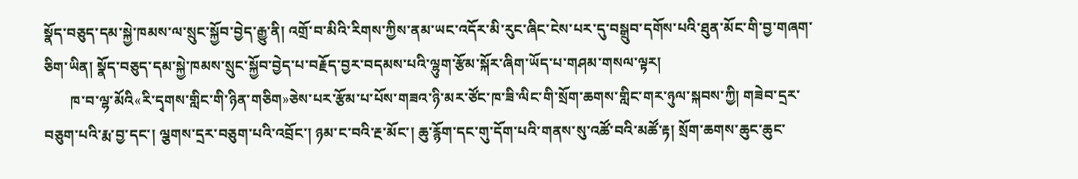སྣོད་བཅུད་དམ་སྐྱེ་ཁམས་ལ་སྲུང་སྐྱོབ་བྱེད་རྒྱུ་ནི། འགྲོ་བ་མིའི་རིགས་ཀྱིས་ནམ་ཡང་འདོར་མི་རུང་ཞིང་ངེས་པར་དུ་བསྒྲུབ་དགོས་པའི་ཐུན་མོང་གི་བྱ་གཞག་ཅིག་ཡིན། སྣོད་བཅུད་དམ་སྐྱེ་ཁམས་སྲུང་སྐྱོབ་བྱེད་པ་བརྗོད་བྱར་བདམས་པའི་ལྷུག་རྩོམ་སྐོར་ཞིག་ཡོད་པ་གཤམ་གསལ་ལྟར།
       ཁ་བ་ལྷ་མོའི«རི་དྭགས་གླིང་གི་ཉིན་གཅིག»ཅེས་པར་རྩོམ་པ་པོས་གཟའ་ཉི་མར་ཙོང་ཁ་ཟི་ལིང་གི་སྲོག་ཆགས་གླིང་གར་ཉུལ་སྐབས་ཀྱི། གཟེབ་དྲར་བཅུག་པའི་རྨ་བྱ་དང་། ལྕགས་དྲར་བཅུག་པའི་འབྲོང་། ཉམ་ང་བའི་རྔ་མོང་། ཆུ་རྙོག་དང་གུ་དོག་པའི་གནས་སུ་འཚོ་བའི་མཚོ་རྟ། སྲོག་ཆགས་ཆུང་ཆུང་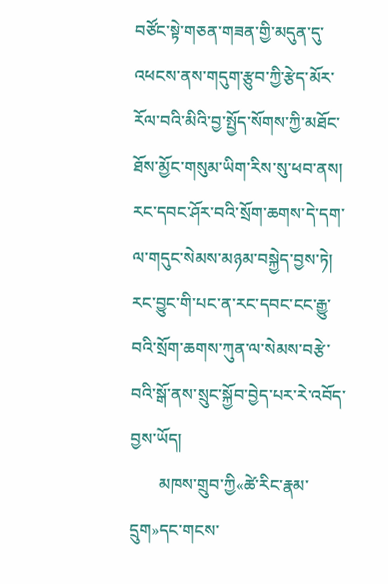བཙོང་སྟེ་གཅན་གཟན་གྱི་མདུན་དུ་འཕངས་ནས་གདུག་རྩུབ་ཀྱི་རྩེད་མོར་རོལ་བའི་མིའི་བྱ་སྤྱོད་སོགས་ཀྱི་མཐོང་ཐོས་མྱོང་གསུམ་ཡིག་རིས་སུ་ཕབ་ནས། རང་དབང་ཤོར་བའི་སྲོག་ཆགས་དེ་དག་ལ་གདུང་སེམས་མཉམ་བསྐྱེད་བྱས་ཏེ། རང་བྱུང་གི་པང་ན་རང་དབང་ངང་རྒྱུ་བའི་སྲོག་ཆགས་ཀུན་ལ་སེམས་བརྩེ་བའི་སྒོ་ནས་སྲུང་སྐྱོབ་བྱེད་པར་རེ་འབོད་བྱས་ཡོད།
       མཁས་གྲུབ་ཀྱི«ཚེ་རིང་རྣམ་དྲུག»དང་གངས་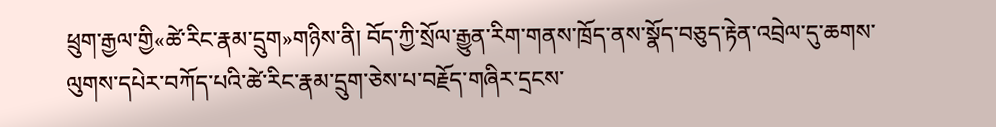ཕྲུག་རྒྱལ་གྱི«ཚེ་རིང་རྣམ་དྲུག»གཉིས་ནི། བོད་ཀྱི་སྲོལ་རྒྱུན་རིག་གནས་ཁྲོད་ནས་སྣོད་བཅུད་རྟེན་འབྲེལ་དུ་ཆགས་ལུགས་དཔེར་བཀོད་པའི་ཚེ་རིང་རྣམ་དྲུག་ཅེས་པ་བརྗོད་གཞིར་དྲངས་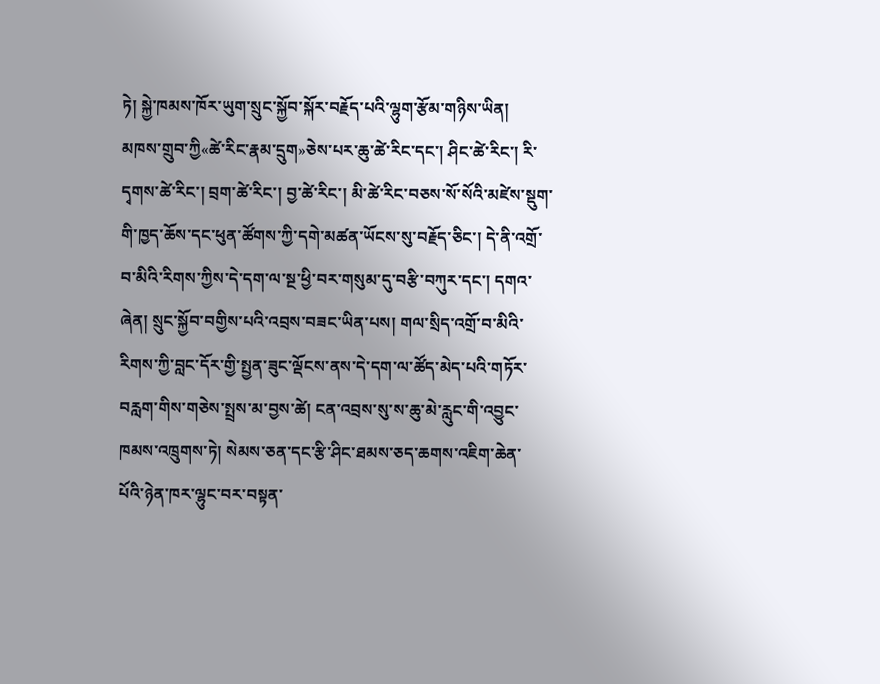ཏེ། སྐྱེ་ཁམས་ཁོར་ཡུག་སྲུང་སྐྱོབ་སྐོར་བརྗོད་པའི་ལྷུག་རྩོམ་གཉིས་ཡིན། མཁས་གྲུབ་ཀྱི«ཚེ་རིང་རྣམ་དྲུག»ཅེས་པར་ཆུ་ཚེ་རིང་དང་། ཤིང་ཚེ་རིང་། རི་དྭགས་ཚེ་རིང་། བྲག་ཚེ་རིང་། བྱ་ཚེ་རིང་། མི་ཚེ་རིང་བཅས་སོ་སོའི་མཛེས་སྡུག་གི་ཁྱད་ཆོས་དང་ཕུན་ཚོགས་ཀྱི་དགེ་མཚན་ཡོངས་སུ་བརྗོད་ཅིང་། དེ་ནི་འགྲོ་བ་མིའི་རིགས་ཀྱིས་དེ་དག་ལ་སྔ་ཕྱི་བར་གསུམ་དུ་བརྩི་བཀུར་དང་། དགའ་ཞེན། སྲུང་སྐྱོབ་བགྱིས་པའི་འབྲས་བཟང་ཡིན་པས། གལ་སྲིད་འགྲོ་བ་མིའི་རིགས་ཀྱི་བླང་དོར་གྱི་སྤྱན་ཟུང་ལྡོངས་ནས་དེ་དག་ལ་ཚོད་མེད་པའི་གཏོར་བརླག་གིས་གཅེས་སྤྲས་མ་བྱས་ཚེ། ངན་འབྲས་སུ་ས་ཆུ་མེ་རླུང་གི་འབྱུང་ཁམས་འཁྲུགས་ཏེ། སེམས་ཅན་དང་རྩི་ཤིང་ཐམས་ཅད་ཆགས་འཇིག་ཆེན་པོའི་ཉེན་ཁར་ལྷུང་བར་བསྟན་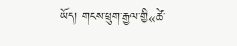ཡོད། གངས་ཕྲུག་རྒྱལ་གྱི«ཚེ་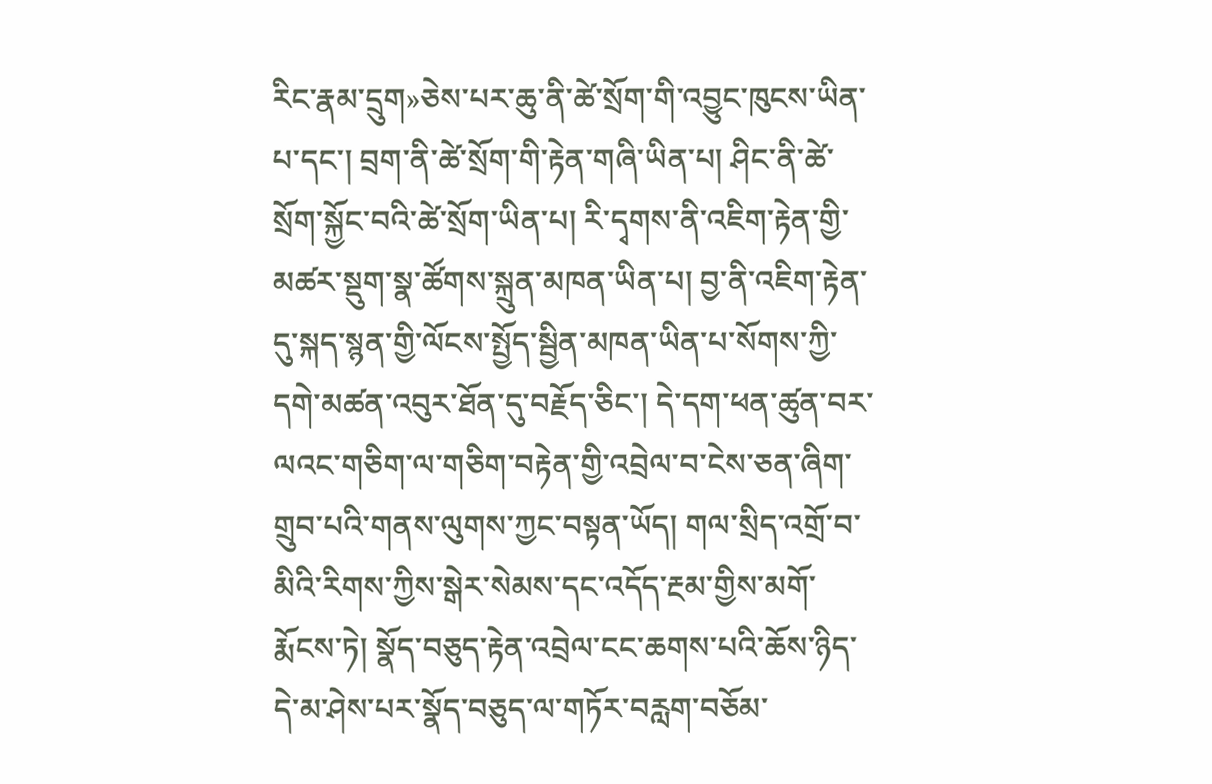རིང་རྣམ་དྲུག»ཅེས་པར་ཆུ་ནི་ཚེ་སྲོག་གི་འབྱུང་ཁུངས་ཡིན་པ་དང་། བྲག་ནི་ཚེ་སྲོག་གི་རྟེན་གཞི་ཡིན་པ། ཤིང་ནི་ཚེ་སྲོག་སྐྱོང་བའི་ཚེ་སྲོག་ཡིན་པ། རི་དྭགས་ནི་འཇིག་རྟེན་གྱི་མཚར་སྡུག་སྣ་ཚོགས་སྐྲུན་མཁན་ཡིན་པ། བྱ་ནི་འཇིག་རྟེན་དུ་སྐད་སྙན་གྱི་ལོངས་སྤྱོད་སྦྱིན་མཁན་ཡིན་པ་སོགས་ཀྱི་དགེ་མཚན་འབུར་ཐོན་དུ་བརྗོད་ཅིང་། དེ་དག་ཕན་ཚུན་བར་ལའང་གཅིག་ལ་གཅིག་བརྟེན་གྱི་འབྲེལ་བ་ངེས་ཅན་ཞིག་གྲུབ་པའི་གནས་ལུགས་ཀྱང་བསྟན་ཡོད། གལ་སྲིད་འགྲོ་བ་མིའི་རིགས་ཀྱིས་སྒེར་སེམས་དང་འདོད་རྔམ་གྱིས་མགོ་རྨོངས་ཏེ། སྣོད་བཅུད་རྟེན་འབྲེལ་ངང་ཆགས་པའི་ཆོས་ཉིད་དེ་མ་ཤེས་པར་སྣོད་བཅུད་ལ་གཏོར་བརླག་བཅོམ་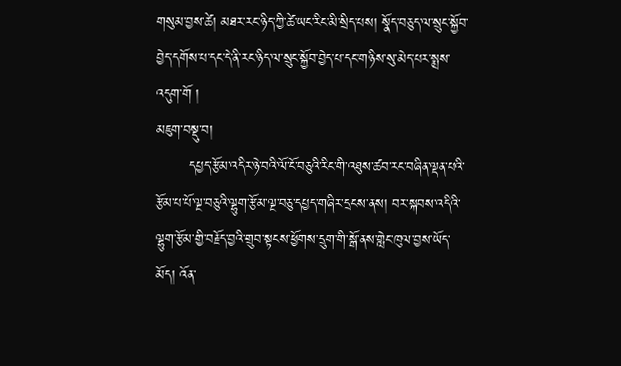གསུམ་བྱས་ཚེ། མཐར་རང་ཉིད་ཀྱི་ཚེ་ཡང་རིང་མི་སྲིད་པས། སྣོད་བཅུད་ལ་སྲུང་སྐྱོབ་བྱེད་དགོས་པ་དང་དེ་ནི་རང་ཉིད་ལ་སྲུང་སྐྱོབ་བྱེད་པ་དང་གཉིས་སུ་མེད་པར་སྨྲས་འདུག་གོ །
མཇུག་བསྡུ་བ།
       དཔྱད་རྩོམ་འདིར་ཉེ་བའི་ལོ་ངོ་བཅུའི་རིང་གི་འཐུས་ཚབ་རང་བཞིན་ལྡན་པའི་རྩོམ་པ་པོ་ལྔ་བཅུའི་ལྷུག་རྩོམ་ལྔ་བཅུ་དཔྱད་གཞིར་དྲངས་ནས། བར་སྐབས་འདིའི་ལྷུག་རྩོམ་གྱི་བརྗོད་བྱའི་གྲུབ་སྟངས་ཕྱོགས་དྲུག་གི་སྒོ་ནས་གླེང་ཁུལ་བྱས་ཡོད་མོད། འོན་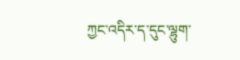ཀྱང་འདིར་ད་དུང་ལྷུག་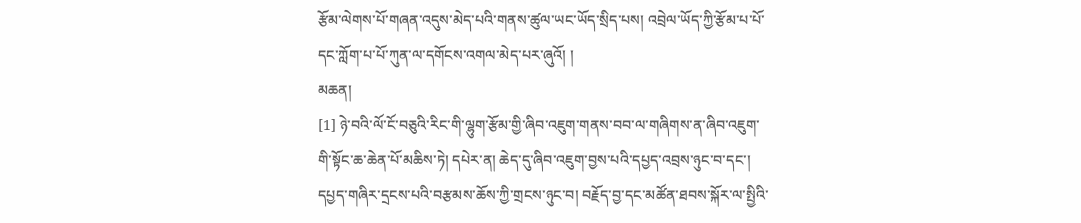རྩོམ་ལེགས་པོ་གཞན་འདུས་མེད་པའི་གནས་ཚུལ་ཡང་ཡོད་སྲིད་པས། འབྲེལ་ཡོད་ཀྱི་རྩོམ་པ་པོ་དང་ཀློག་པ་པོ་ཀུན་ལ་དགོངས་འགལ་མེད་པར་ཞུའོ། །
མཆན།
[1] ཉེ་བའི་ལོ་ངོ་བཅུའི་རིང་གི་ལྷུག་རྩོམ་གྱི་ཞིབ་འཇུག་གནས་བབ་ལ་གཞིགས་ན་ཞིབ་འཇུག་གི་སྟོང་ཆ་ཆེན་པོ་མཆིས་ཏེ། དཔེར་ན། ཆེད་དུ་ཞིབ་འཇུག་བྱས་པའི་དཔྱད་འབྲས་ཉུང་བ་དང་། དཔྱད་གཞིར་དྲངས་པའི་བརྩམས་ཆོས་ཀྱི་གྲངས་ཉུང་བ། བརྗོད་བྱ་དང་མཚོན་ཐབས་སྐོར་ལ་སྤྱིའི་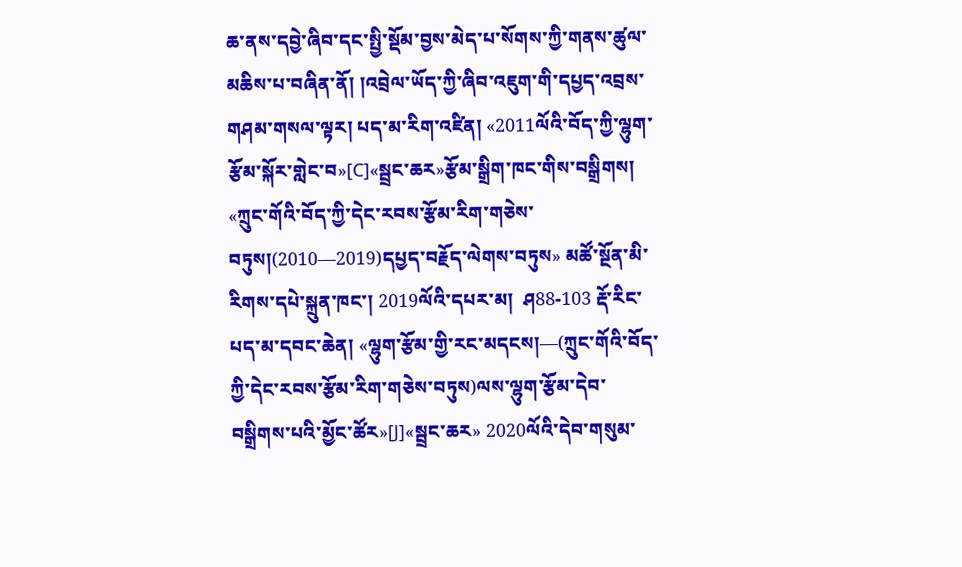ཆ་ནས་དབྱེ་ཞིབ་དང་སྤྱི་སྡོམ་བྱས་མེད་པ་སོགས་ཀྱི་གནས་ཚུལ་མཆིས་པ་བཞིན་ནོ། །འབྲེལ་ཡོད་ཀྱི་ཞིབ་འཇུག་གི་དཔྱད་འབྲས་གཤམ་གསལ་ལྟར། པད་མ་རིག་འཛིན། «2011ལོའི་བོད་ཀྱི་ལྷུག་རྩོམ་སྐོར་གླེང་བ»[C]«སྦྲང་ཆར»རྩོམ་སྒྲིག་ཁང་གིས་བསྒྲིགས། «ཀྲུང་གོའི་བོད་ཀྱི་དེང་རབས་རྩོམ་རིག་གཅེས་བཏུས།(2010—2019)དཔྱད་བརྗོད་ལེགས་བཏུས» མཚོ་སྔོན་མི་རིགས་དཔེ་སྐྲུན་ཁང་། 2019ལོའི་དཔར་མ།  ཤ88-103 རྡོ་རིང་པད་མ་དབང་ཆེན། «ལྷུག་རྩོམ་གྱི་རང་མདངས།—(ཀྲུང་གོའི་བོད་ཀྱི་དེང་རབས་རྩོམ་རིག་གཅེས་བཏུས)ལས་ལྷུག་རྩོམ་དེབ་བསྒྲིགས་པའི་མྱོང་ཚོར»[J]«སྦྲང་ཆར» 2020ལོའི་དེབ་གསུམ་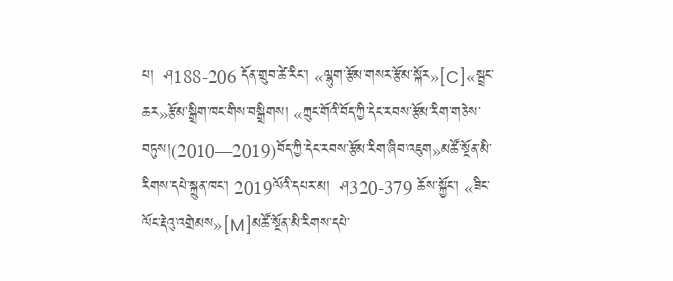པ།  ཤ188-206 དོན་གྲུབ་ཚེ་རིང་། «ལྷུག་རྩོམ་གསར་རྩོམ་སྐོར»[C]«སྦྲང་ཆར»རྩོམ་སྒྲིག་ཁང་གིས་བསྒྲིགས། «ཀྲུང་གོའི་བོད་ཀྱི་དེང་རབས་རྩོམ་རིག་གཅེས་བཏུས།(2010—2019)བོད་ཀྱི་དེང་རབས་རྩོམ་རིག་ཞིབ་འཇུག»མཚོ་སྔོན་མི་རིགས་དཔེ་སྐྲུན་ཁང་། 2019ལོའི་དཔར་མ།  ཤ320-379 ཆོས་སྐྱོང་། «ཟིང་ལོང་རྡེའུ་འགྲེམས»[M]མཚོ་སྔོན་མི་རིགས་དཔེ་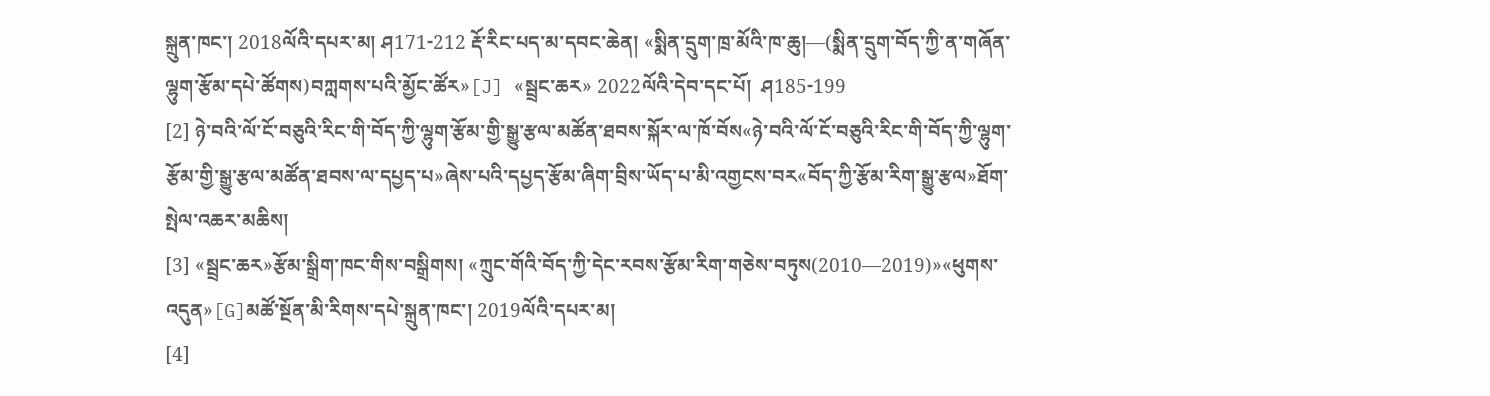སྐྲུན་ཁང་། 2018ལོའི་དཔར་མ། ཤ171-212 རྡོ་རིང་པད་མ་དབང་ཆེན། «སྨིན་དྲུག་ཁྲ་མོའི་ཁ་ཆུ།—(སྨིན་དྲུག་བོད་ཀྱི་ན་གཞོན་ལྷུག་རྩོམ་དཔེ་ཚོགས)བཀླགས་པའི་མྱོང་ཚོར»[J] «སྦྲང་ཆར» 2022ལོའི་དེབ་དང་པོ།  ཤ185-199
[2] ཉེ་བའི་ལོ་ངོ་བཅུའི་རིང་གི་བོད་ཀྱི་ལྷུག་རྩོམ་གྱི་སྒྱུ་རྩལ་མཚོན་ཐབས་སྐོར་ལ་ཁོ་བོས«ཉེ་བའི་ལོ་ངོ་བཅུའི་རིང་གི་བོད་ཀྱི་ལྷུག་རྩོམ་གྱི་སྒྱུ་རྩལ་མཚོན་ཐབས་ལ་དཔྱད་པ»ཞེས་པའི་དཔྱད་རྩོམ་ཞིག་བྲིས་ཡོད་པ་མི་འགྱངས་བར«བོད་ཀྱི་རྩོམ་རིག་སྒྱུ་རྩལ»ཐོག་སྤེལ་འཆར་མཆིས།
[3] «སྦྲང་ཆར»རྩོམ་སྒྲིག་ཁང་གིས་བསྒྲིགས། «ཀྲུང་གོའི་བོད་ཀྱི་དེང་རབས་རྩོམ་རིག་གཅེས་བཏུས(2010—2019)»«ཕུགས་འདུན»[G]མཚོ་སྔོན་མི་རིགས་དཔེ་སྐྲུན་ཁང་། 2019ལོའི་དཔར་མ།
[4]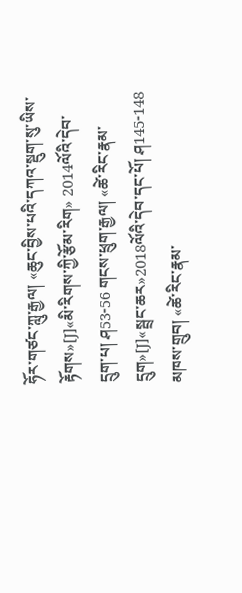ཧོར་གཙང་ཀླུ་རྒྱལ། «ཆུང་བྱིས་པའི་དཀའ་སྡུག་སུ་ཡིས་རྟོགས»[J]«མི་རིགས་ཀྱི་རྩོམ་རིག» 2014ལོའི་དེབ་དྲུག་པ། ཤ53-56 གངས་ཕྲུག་རྒྱལ། «ཚེ་རིང་རྣམ་དྲུག»[J]«སྦྲང་ཆར»2018ལོའི་དེབ་དང་པོ། ཤ145-148  མཁས་གྲུབ། «ཚེ་རིང་རྣམ་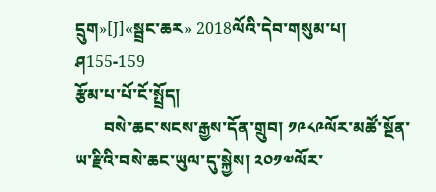དྲུག»[J]«སྦྲང་ཆར» 2018ལོའི་དེབ་གསུམ་པ། ཤ155-159
རྩོམ་པ་པོ་ངོ་སྤྲོད།
       བསེ་ཆང་སངས་རྒྱས་དོན་གྲུབ། ༡༩༨༩ལོར་མཚོ་སྔོན་ཡ་རྫིའི་བསེ་ཆང་ཡུལ་དུ་སྐྱེས། ༢༠༡༧ལོར་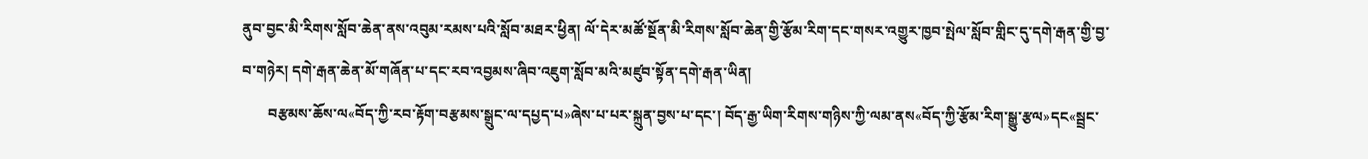ནུབ་བྱང་མི་རིགས་སློབ་ཆེན་ནས་འབུམ་རམས་པའི་སློབ་མཐར་ཕྱིན། ལོ་དེར་མཚོ་སྔོན་མི་རིགས་སློབ་ཆེན་གྱི་རྩོམ་རིག་དང་གསར་འགྱུར་ཁྱབ་སྤེལ་སློབ་གླིང་དུ་དགེ་རྒན་གྱི་བྱ་བ་གཉེར། དགེ་རྒན་ཆེན་མོ་གཞོན་པ་དང་རབ་འབྱམས་ཞིབ་འཇུག་སློབ་མའི་མཛུབ་སྟོན་དགེ་རྒན་ཡིན།
       བརྩམས་ཆོས་ལ«བོད་ཀྱི་རབ་རྟོག་བརྩམས་སྒྲུང་ལ་དཔྱད་པ»ཞེས་པ་པར་སྐྲུན་བྱས་པ་དང་། བོད་རྒྱ་ཡིག་རིགས་གཉིས་ཀྱི་ལམ་ནས«བོད་ཀྱི་རྩོམ་རིག་སྒྱུ་རྩལ»དང«སྦྲང་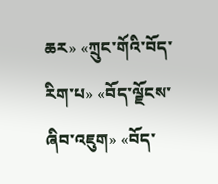ཆར» «ཀྲུང་གོའི་བོད་རིག་པ» «བོད་ལྗོངས་ཞིབ་འཇུག» «བོད་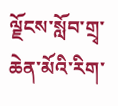ལྗོངས་སློབ་གྲྭ་ཆེན་མོའི་རིག་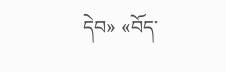དེབ» «བོད་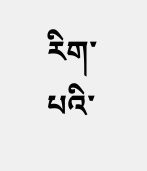རིག་པའི་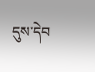དུས་དེབ